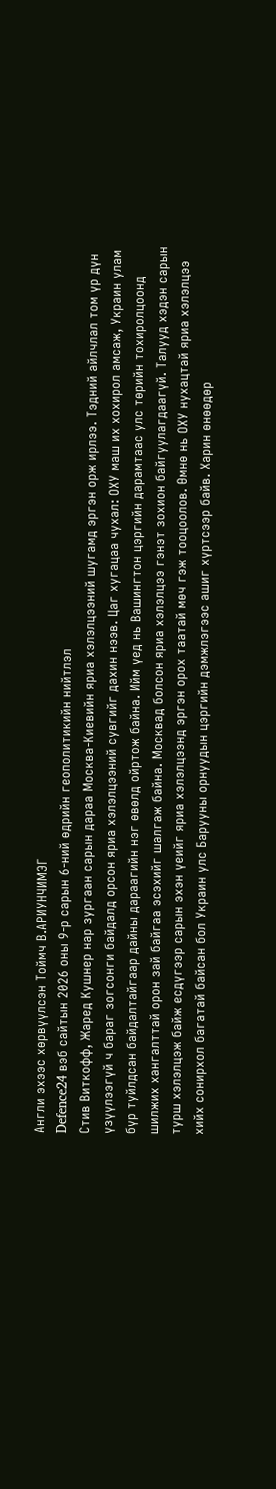Англи эхээс хөрвүүлсэн Тоймч В.АРИУНЧИМЭГ
Defence24 вэб сайтын 2026 оны 9-р сарын 6-ний өдрийн геополитикийн нийтлэл
Стив Виткофф, Жаред Кушнер нар зургаан сарын дараа Москва-Киевийн яриа хэлэлцээний шугамд эргэн орж ирлээ. Тэдний айлчлал том үр дүн үзүүлээгүй ч бараг зогсонги байдалд орсон яриа хэлэлцээний сувгийг дахин нээв. Цаг хугацаа чухал: ОХУ маш их хохирол амсаж, Украин улам бүр туйлдсан байдалтайгаар дайны дараагийн нэг өвөлд ойртож байна. Ийм үед нь Вашингтон цэргийн дарамтаас улс төрийн тохиролцоонд шилжих хангалттай орон зай байгаа эсэхийг шалгаж байна. Москвад болсон яриа хэлэлцээ гэнэт зохион байгуулагдаагүй. Талууд хэдэн сарын турш хэлэлцэж байж есдүгээр сарын эхэн үеийг яриа хэлэлцээнд эргэн орох таатай мөч гэж тооцоолов. Өмнө нь ОХУ нухацтай яриа хэлэлцээ хийх сонирхол багатай байсан бол Украин улс Барууны орнуудын цэргийн дэмжлэгээс ашиг хүртсээр байв. Харин өнөөдөр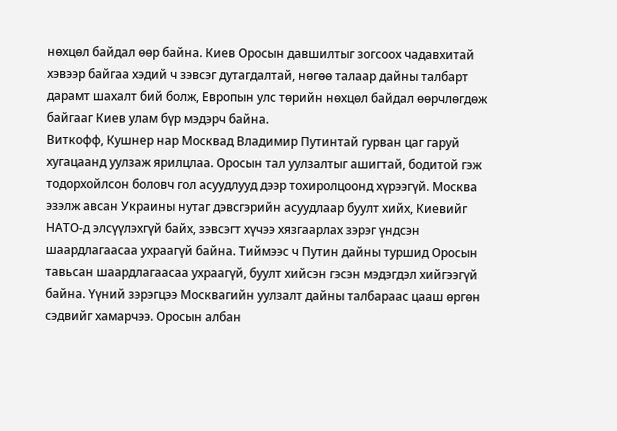нөхцөл байдал өөр байна. Киев Оросын давшилтыг зогсоох чадавхитай хэвээр байгаа хэдий ч зэвсэг дутагдалтай, нөгөө талаар дайны талбарт дарамт шахалт бий болж, Европын улс төрийн нөхцөл байдал өөрчлөгдөж байгааг Киев улам бүр мэдэрч байна.
Виткофф, Кушнер нар Москвад Владимир Путинтай гурван цаг гаруй хугацаанд уулзаж ярилцлаа. Оросын тал уулзалтыг ашигтай, бодитой гэж тодорхойлсон боловч гол асуудлууд дээр тохиролцоонд хүрээгүй. Москва эзэлж авсан Украины нутаг дэвсгэрийн асуудлаар буулт хийх, Киевийг НАТО-д элсүүлэхгүй байх, зэвсэгт хүчээ хязгаарлах зэрэг үндсэн шаардлагаасаа ухраагүй байна. Тиймээс ч Путин дайны туршид Оросын тавьсан шаардлагаасаа ухраагүй, буулт хийсэн гэсэн мэдэгдэл хийгээгүй байна. Үүний зэрэгцээ Москвагийн уулзалт дайны талбараас цааш өргөн сэдвийг хамарчээ. Оросын албан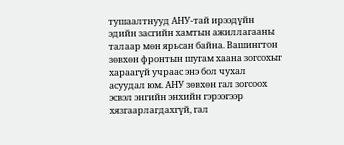тушаалтнууд АНУ-тай ирээдүйн эдийн засгийн хамтын ажиллагааны талаар мөн ярьсан байна. Вашингтон зөвхөн фронтын шугам хаана зогсохыг хараагүй учраас энэ бол чухал асуудал юм. АНУ зөвхөн гал зогсоох эсвэл энгийн энхийн гэрээгээр хязгаарлагдахгүй, гал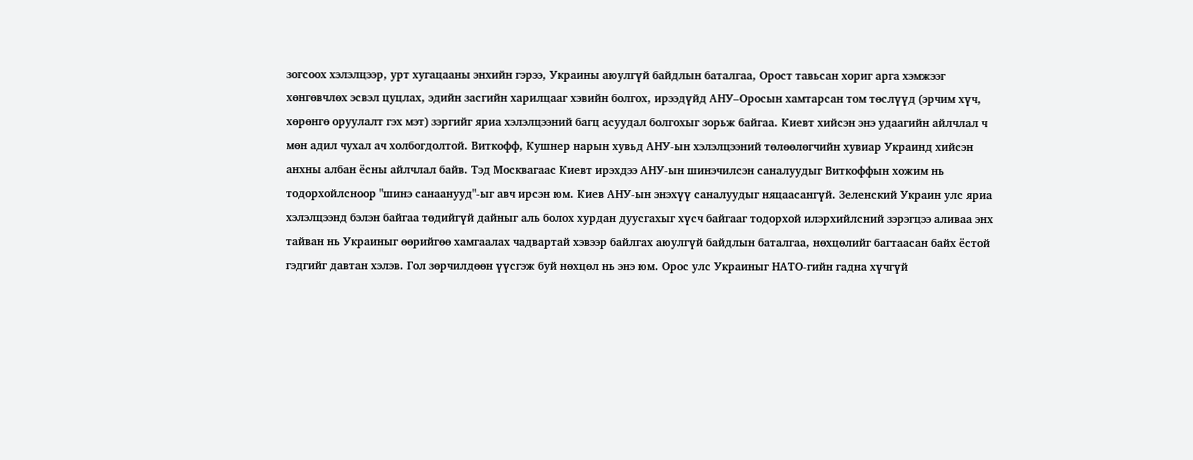зогсоох хэлэлцээр, урт хугацааны энхийн гэрээ, Украины аюулгүй байдлын баталгаа, Орост тавьсан хориг арга хэмжээг хөнгөвчлөх эсвэл цуцлах, эдийн засгийн харилцааг хэвийн болгох, ирээдүйд АНУ–Оросын хамтарсан том төслүүд (эрчим хүч, хөрөнгө оруулалт гэх мэт) зэргийг яриа хэлэлцээний багц асуудал болгохыг зорьж байгаа. Киевт хийсэн энэ удаагийн айлчлал ч мөн адил чухал ач холбогдолтой. Виткофф, Кушнер нарын хувьд АНУ-ын хэлэлцээний төлөөлөгчийн хувиар Украинд хийсэн анхны албан ёсны айлчлал байв. Тэд Москвагаас Киевт ирэхдээ АНУ-ын шинэчилсэн саналуудыг Виткоффын хожим нь тодорхойлсноор "шинэ санаанууд"-ыг авч ирсэн юм. Киев АНУ-ын энэхүү саналуудыг няцаасангүй. Зеленский Украин улс яриа хэлэлцээнд бэлэн байгаа төдийгүй дайныг аль болох хурдан дуусгахыг хүсч байгааг тодорхой илэрхийлсний зэрэгцээ аливаа энх тайван нь Украиныг өөрийгөө хамгаалах чадвартай хэвээр байлгах аюулгүй байдлын баталгаа, нөхцөлийг багтаасан байх ёстой гэдгийг давтан хэлэв. Гол зөрчилдөөн үүсгэж буй нөхцөл нь энэ юм. Орос улс Украиныг НАТО-гийн гадна хүчгүй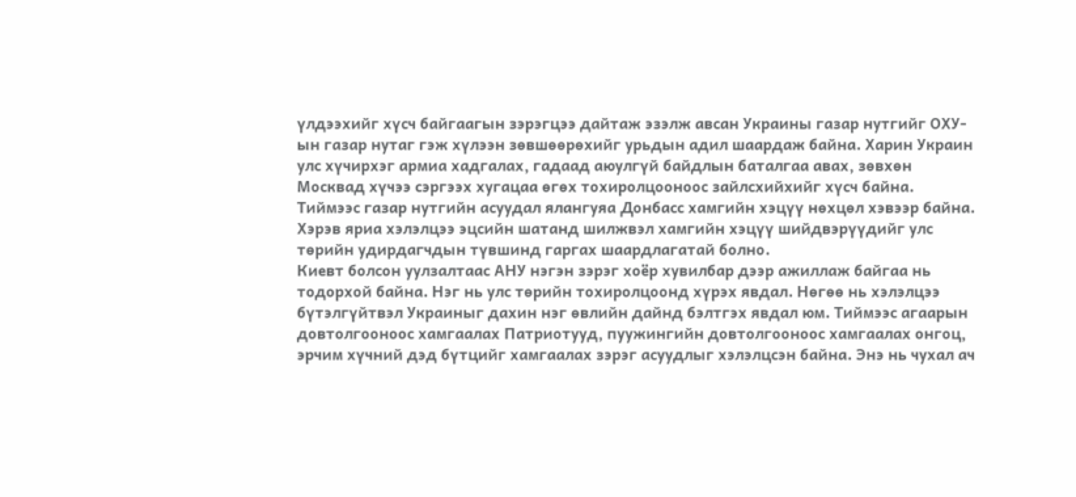үлдээхийг хүсч байгаагын зэрэгцээ дайтаж эзэлж авсан Украины газар нутгийг ОХУ-ын газар нутаг гэж хүлээн зөвшөөрөхийг урьдын адил шаардаж байна. Харин Украин улс хүчирхэг армиа хадгалах, гадаад аюулгүй байдлын баталгаа авах, зөвхөн Москвад хүчээ сэргээх хугацаа өгөх тохиролцооноос зайлсхийхийг хүсч байна. Тиймээс газар нутгийн асуудал ялангуяа Донбасс хамгийн хэцүү нөхцөл хэвээр байна. Хэрэв яриа хэлэлцээ эцсийн шатанд шилжвэл хамгийн хэцүү шийдвэрүүдийг улс төрийн удирдагчдын түвшинд гаргах шаардлагатай болно.
Киевт болсон уулзалтаас АНУ нэгэн зэрэг хоёр хувилбар дээр ажиллаж байгаа нь тодорхой байна. Нэг нь улс төрийн тохиролцоонд хүрэх явдал. Нөгөө нь хэлэлцээ бүтэлгүйтвэл Украиныг дахин нэг өвлийн дайнд бэлтгэх явдал юм. Тиймээс агаарын довтолгооноос хамгаалах Патриотууд, пуужингийн довтолгооноос хамгаалах онгоц, эрчим хүчний дэд бүтцийг хамгаалах зэрэг асуудлыг хэлэлцсэн байна. Энэ нь чухал ач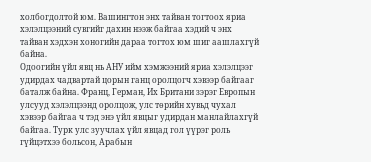холбогдолтой юм. Вашингтон энх тайван тогтоох яриа хэлэлцээний сувгийг дахин нээж байгаа хэдий ч энх тайван хэдхэн хоногийн дараа тогтох юм шиг аашлахгүй байна.
Одоогийн үйл явц нь АНУ ийм хэмжээний яриа хэлэлцээг удирдах чадвартай цорын ганц оролцогч хэвээр байгааг баталж байна. Франц, Герман, Их Британи зэрэг Европын улсууд хэлэлцээнд оролцож, улс төрийн хувьд чухал хэвээр байгаа ч тэд энэ үйл явцыг удирдан манлайлахгүй байгаа. Турк улс зуучлах үйл явцад гол үүрэг роль гүйцэтхээ больсон, Арабын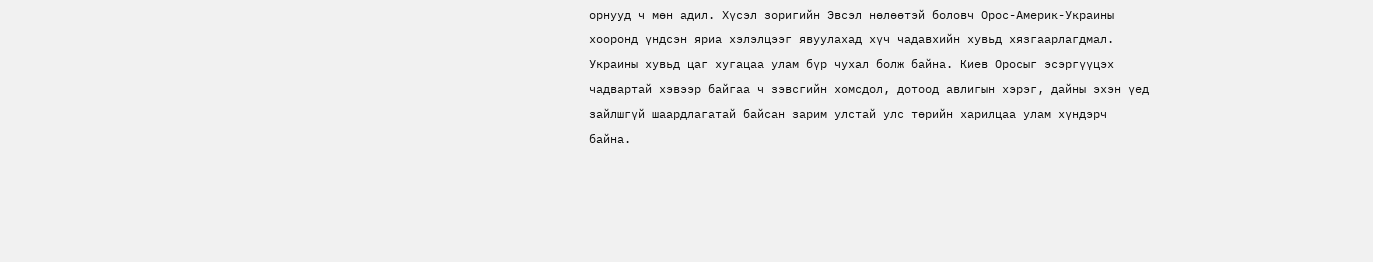орнууд ч мөн адил. Хүсэл зоригийн Эвсэл нөлөөтэй боловч Орос-Америк-Украины хооронд үндсэн яриа хэлэлцээг явуулахад хүч чадавхийн хувьд хязгаарлагдмал. Украины хувьд цаг хугацаа улам бүр чухал болж байна. Киев Оросыг эсэргүүцэх чадвартай хэвээр байгаа ч зэвсгийн хомсдол, дотоод авлигын хэрэг, дайны эхэн үед зайлшгүй шаардлагатай байсан зарим улстай улс төрийн харилцаа улам хүндэрч байна.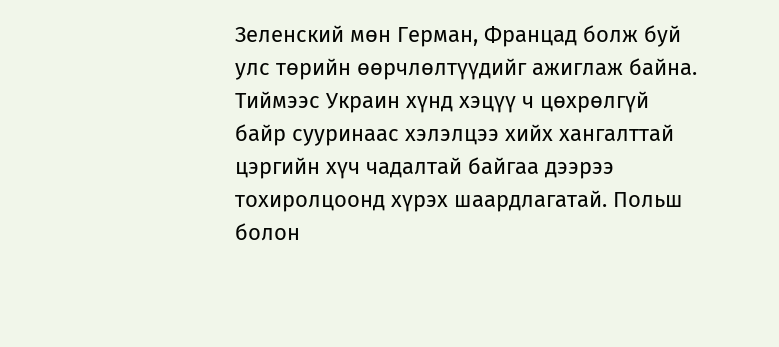Зеленский мөн Герман, Францад болж буй улс төрийн өөрчлөлтүүдийг ажиглаж байна. Тиймээс Украин хүнд хэцүү ч цөхрөлгүй байр сууринаас хэлэлцээ хийх хангалттай цэргийн хүч чадалтай байгаа дээрээ тохиролцоонд хүрэх шаардлагатай. Польш болон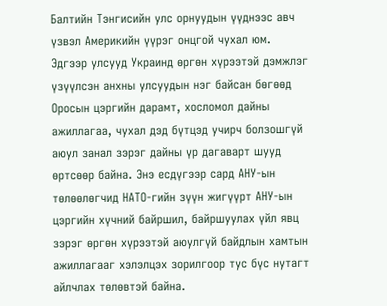Балтийн Тэнгисийн улс орнуудын үүднээс авч үзвэл Америкийн үүрэг онцгой чухал юм. Эдгээр улсууд Украинд өргөн хүрээтэй дэмжлэг үзүүлсэн анхны улсуудын нэг байсан бөгөөд Оросын цэргийн дарамт, хосломол дайны ажиллагаа, чухал дэд бүтцэд учирч болзошгүй аюул занал зэрэг дайны үр дагаварт шууд өртсөөр байна. Энэ есдүгээр сард АНУ-ын төлөөлөгчид НАТО-гийн зүүн жигүүрт АНУ-ын цэргийн хүчний байршил, байршуулах үйл явц зэрэг өргөн хүрээтэй аюулгүй байдлын хамтын ажиллагааг хэлэлцэх зорилгоор тус бүс нутагт айлчлах төлөвтэй байна.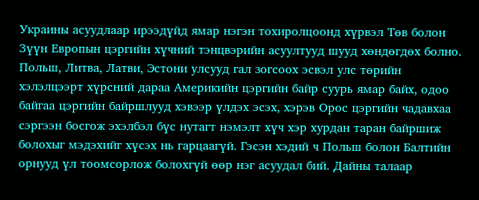Украины асуудлаар ирээдүйд ямар нэгэн тохиролцоонд хүрвэл Төв болон Зүүн Европын цэргийн хүчний тэнцвэрийн асуултууд шууд хөндөгдөх болно. Польш, Литва, Латви, Эстони улсууд гал зогсоох эсвэл улс төрийн хэлэлцээрт хүрсний дараа Америкийн цэргийн байр суурь ямар байх, одоо байгаа цэргийн байршлууд хэвээр үлдэх эсэх, хэрэв Орос цэргийн чадавхаа сэргээн босгож эхэлбэл бүс нутагт нэмэлт хүч хэр хурдан таран байршиж болохыг мэдэхийг хүсэх нь гарцаагүй. Гэсэн хэдий ч Польш болон Балтийн орнууд үл тоомсорлож болохгүй өөр нэг асуудал бий. Дайны талаар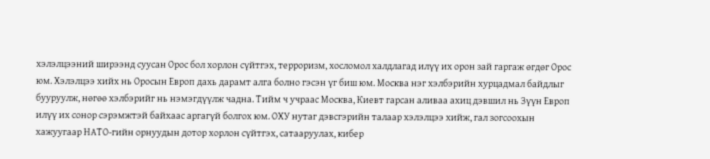хэлэлцээний ширээнд суусан Орос бол хорлон сүйтгэх, терроризм, хосломол халдлагад илүү их орон зай гаргаж өгдөг Орос юм. Хэлэлцээ хийх нь Оросын Европ дахь дарамт алга болно гэсэн үг биш юм. Москва нэг хэлбэрийн хурцадмал байдлыг бууруулж, нөгөө хэлбэрийг нь нэмэгдүүлж чадна. Тийм ч учраас Москва, Киевт гарсан аливаа ахиц дэвшил нь Зүүн Европ илүү их сонор сэрэмжтэй байхаас аргагүй болгох юм. ОХУ нутаг дэвсгэрийн талаар хэлэлцээ хийж, гал зогсоохын хажуугаар НАТО-гийн орнуудын дотор хорлон сүйтгэх, сатааруулах, кибер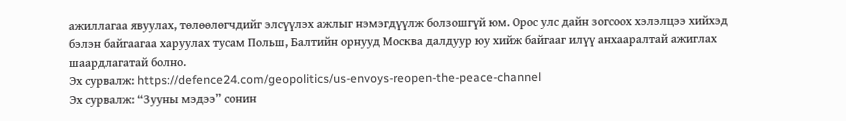ажиллагаа явуулах, төлөөлөгчдийг элсүүлэх ажлыг нэмэгдүүлж болзошгүй юм. Орос улс дайн зогсоох хэлэлцээ хийхэд бэлэн байгаагаа харуулах тусам Польш, Балтийн орнууд Москва далдуур юу хийж байгааг илүү анхааралтай ажиглах шаардлагатай болно.
Эх сурвалж: https://defence24.com/geopolitics/us-envoys-reopen-the-peace-channel
Эх сурвалж: “Зууны мэдээ” сонин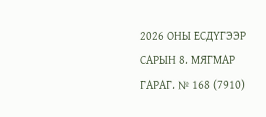2026 ОНЫ ЕСДҮГЭЭР САРЫН 8. МЯГМАР ГАРАГ. № 168 (7910)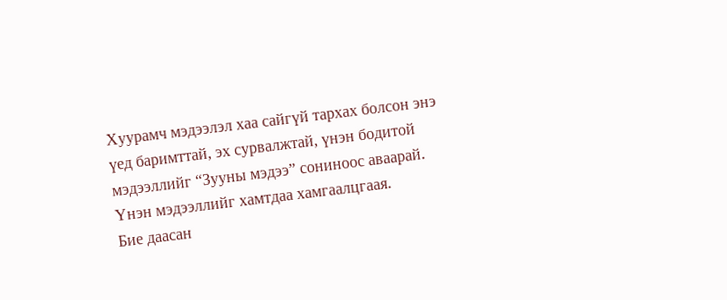Хуурамч мэдээлэл хаа сайгүй тархах болсон энэ үед баримттай, эх сурвалжтай, үнэн бодитой мэдээллийг “Зууны мэдээ” сониноос аваарай.
Үнэн мэдээллийг хамтдаа хамгаалцгаая.
Бие даасан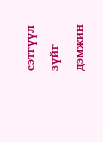сэтгүүл зүйг дэмжин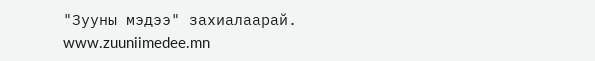"Зууны мэдээ" захиалаарай. www.zuuniimedee.mn